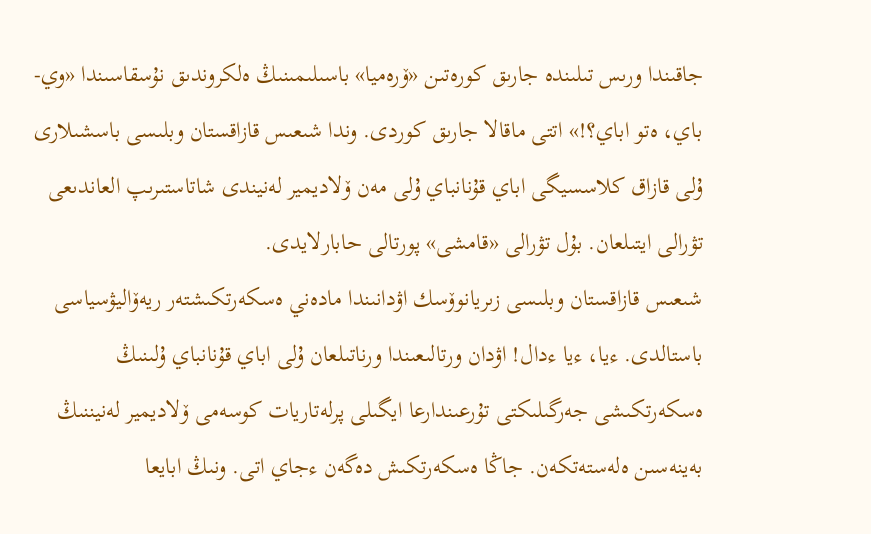جاقىندا ورىس تىلىندە جارىق كورەتىن «ۆرەميا» باسىلىمىنىڭ ەلكروندىق نۇسقاسىندا «وي-باي، ەتو اباي؟!» اتتى ماقالا جارىق كوردى. وندا شىعىس قازاقستان وبلىسى باسشىلارى ۇلى قازاق كلاسسيگى اباي قۇنانباي ۇلى مەن ۆلاديمير لەنيندى شاتاستىرىپ العاندىعى تۋرالى ايتىلعان. بۇل تۋرالى «قامشى» پورتالى حابارلايدى.
شىعىس قازاقستان وبلىسى زىريانوۆسك اۋدانىندا مادەني ەسكەرتكىشتەر ريەۆاليۋسياسى باستالدى. ءيا، ءيا ءدال! اۋدان ورتالىعىندا ورناتىلعان ۇلى اباي قۇنانباي ۇلىنىڭ ەسكەرتكىشى جەرگىلىكتى تۇرعىندارعا ايگىلى پرلەتاريات كوسەمى ۆلاديمير لەنيننىڭ بەينەسىن ەلەستەتكەن. جاڭا ەسكەرتكىش دەگەن ءجاي اتى. ونىڭ ابايعا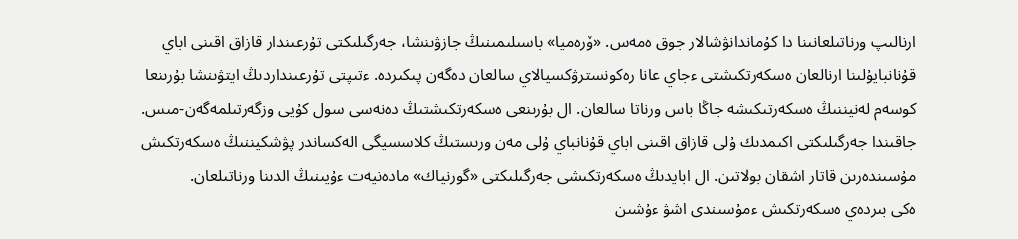ارنالىپ ورناتىلعانىنا دا كۇماندانۋشالار جوق ەمەس. «ۆرەميا» باسىلىمىنىڭ جازۋىنشا، جەرگىلىكتى تۇرعىندار قازاق اقىنى اباي قۇنانبايۇلىنا ارنالعان ەسكەرتكىشتى ءجاي عانا رەكونسترۋكسيالاي سالعان دەگەن پىكىردە. ءتىپتى تۇرعىنداردىڭ ايتۋىنشا بۇرىنعا كوسەم لەنيننىڭ ەسكەرتىكىشە جاڭا باس ورناتا سالعان. ال بۇرىنعى ەسكەرتكىشتىڭ دەنەسى سول كۇيى وزگەرتىلمەگەن-مىس.
جاقىندا جەرگىلىكتى اكىمدىك ۇلى قازاق اقىنى اباي قۇنانباي ۇلى مەن ورىستىڭ كلاسسيگى الەكساندر پۋشكيننىڭ ەسكەرتكىش مۇسىندەرىن قاتار اشقان بولاتىن. ال ابايدىڭ ەسكەرتكىشى جەرگىلىكتى «گورنياك» مادەنيەت ءۇيىنىڭ الدىنا ورناتىلعان.
ەكى بىردەي ەسكەرتكىش ءمۇسىندى اشۋ ءۇشىن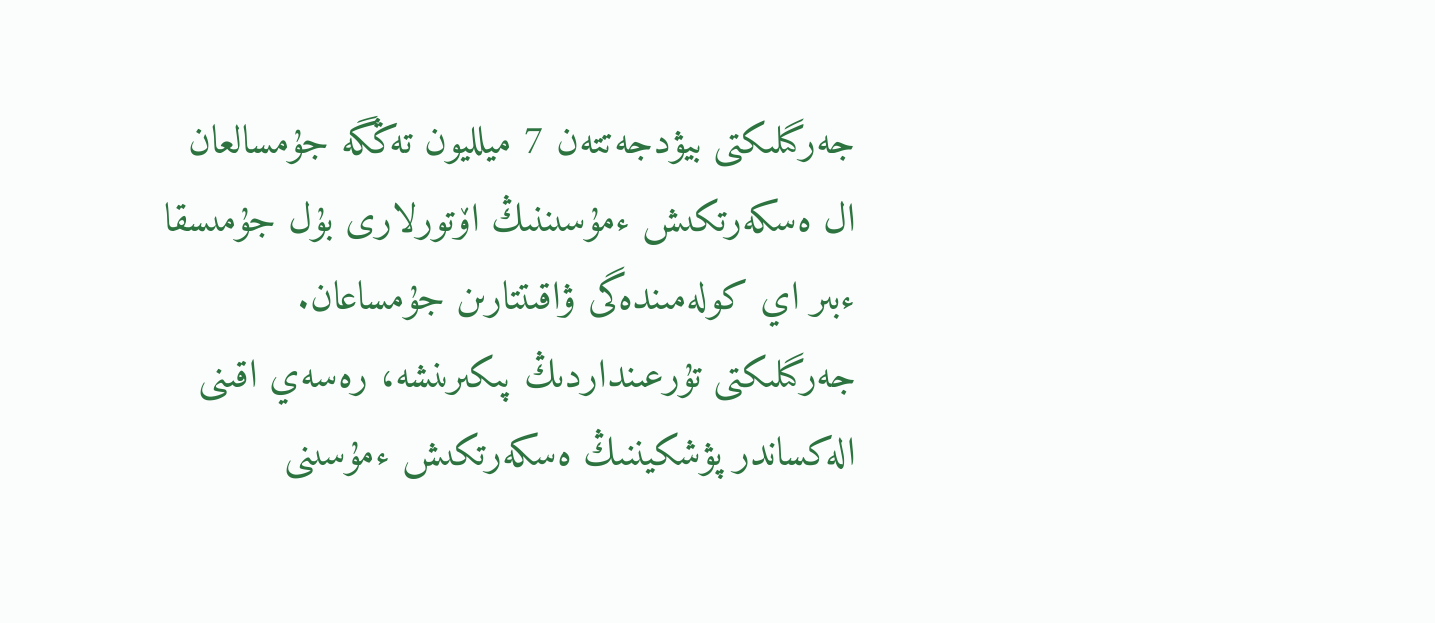جەرگىلىكتى بيۋدجەتتەن 7 ميلليون تەڭگە جۇمسالعان ال ەسكەرتكىش ءمۇسىننىڭ اۆتورلارى بۇل جۇمىسقا ءبىر اي كولەمىندەگى ۋاقىتتارىن جۇمساعان. جەرگىلىكتى تۇرعىنداردىڭ پىكىرىنشە، رەسەي اقىنى الەكساندر پۋشكيننىڭ ەسكەرتكىش ءمۇسىنى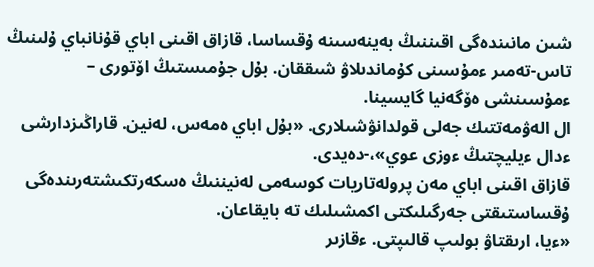شىن مانىندەگى اقىننىڭ بەينەسىنە ۇقساسا، قازاق اقىنى اباي قۇنانباي ۇلىنىڭ تاس-تەمىر ءمۇسىنى كۇماندىلاۋ شىققان. بۇل جۇمىستىڭ اۆتورى – ءمۇسىنشى ەۆگەنيا گايسينا.
ال الەۋمەتتىك جەلى قولدانۋشىلارى. «بۇل اباي ەمەس، لەنين. قاراڭىزدارشى ءدال ءيليچتىڭ ءوزى عوي»،-دەيدى.
قازاق اقىنى اباي مەن پرولەتاريات كوسەمى لەنيننىڭ ەسكەرتكىشتەرىندەگى ۇقساستىقتى جەرگىلىكتى اكمشىلىك تە بايقاعان.
«ءيا، ارىقتاۋ بولىپ قالىپتى. ءقازىر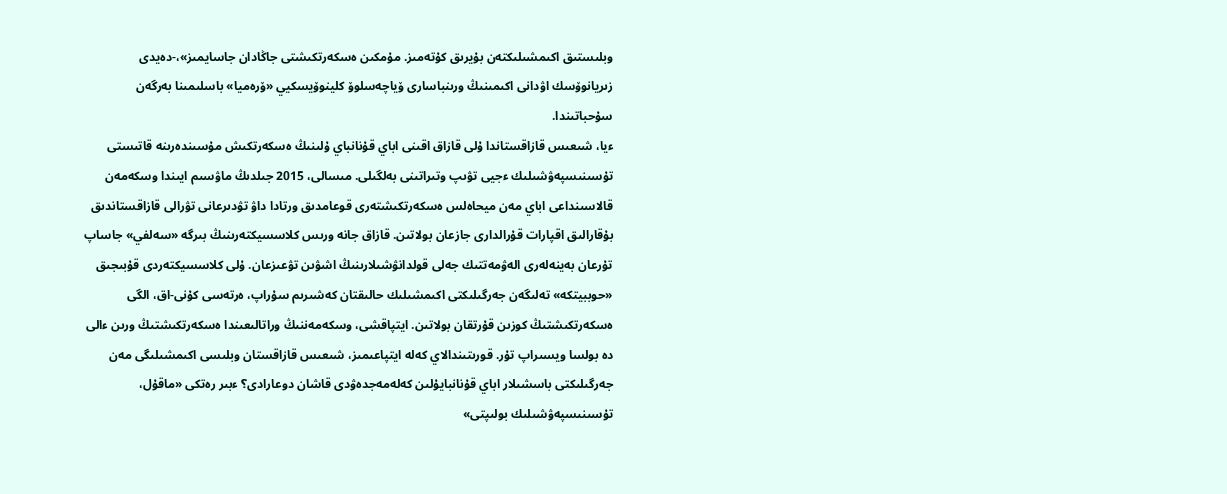وبلىستىق اكىمشىلىكتەن بۇيرىق كۇتەمىز. مۇمكىن ەسكەرتكىشتى جاڭادان جاسايمىز»،-دەيدى زىريانوۆسك اۋدانى اكىمىنىڭ ورىنباسارى ۆياچەسلوۆ كلينوۆيسكيي «ۆرەميا» باسلىمىنا بەرگەن سۇحباتىندا.
ءيا، شىعىس قازاقستاندا ۇلى قازاق اقىنى اباي قۇنانباي ۇلىنىڭ ەسكەرتكىش مۇسىندەرىنە قاتىستى تۇسىنىسپەۋشىلىك ءجيى تۋىپ وتىراتىنى بەلگىلى. مىسالى، 2015 جىلدىڭ ماۋسىم ايىندا وسكەمەن قالاسىنداعى اباي مەن ميحاەلس ەسكەرتكىشتەرى قوعامدىق ورتادا داۋ تۋدىرعانى تۋرالى قازاقستاندىق بۇقارالىق اقپارات قۇرالدارى جازعان بولاتىن. قازاق جانە ورىس كلاسسيكتەرىنىڭ بىرگە «سەلفي» جاساپ تۇرعان بەينەلەرى الەۋمەتتىك جەلى قولدانۋشىلارىنىڭ اشۋىن تۋعىزعان. ۇلى كلاسسيكتەردى قۇبىجىق «حوببيتكە» تەلىگەن جەرگىلىكتى اكىمشىلىك حالىقتان كەشىرىم سۇراپ، ەرتەسى كۇنى-اق، الگى ەسكەرتكىشتىڭ كوزىن قۇرتقان بولاتىن. ايتپاقشى، وسكەمەننىڭ وراتالىعىندا ەسكەرتكىشتىڭ ورىن ءالى دە بولسا ويسىراپ تۇر. قورىتىندالاي كەلە ايتپاعىمىز، شىعىس قازاقستان وبلىسى اكىمشىلىگى مەن جەرگىلىكتى باسشىلار اباي قۇنانبايۇلىن كەلەمەجدەۋدى قاشان دوعارادى؟ ءبىر رەتكى «ماقۇل، تۇسىنىسپەۋشىلىك بولىپتى»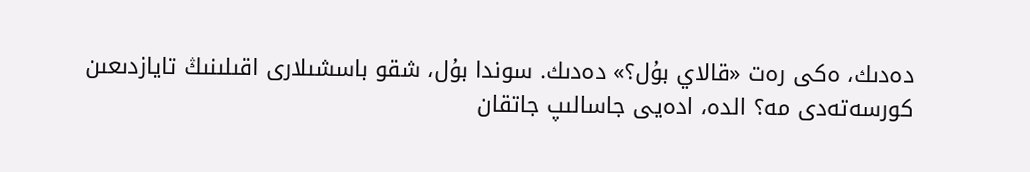دەدىك، ەكى رەت «قالاي بۇل؟» دەدىك. سوندا بۇل، شقو باسشىلارى اقىلىنىڭ تايازدىعىن كورسەتەدى مە؟ الدە، ادەيى جاسالىپ جاتقان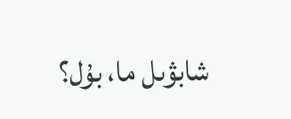شابۋىل ما، بۇل؟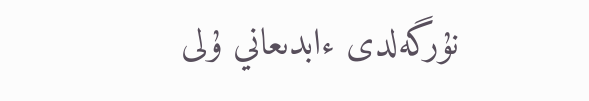نۇرگەلدى ءابدىعاني ۇلى